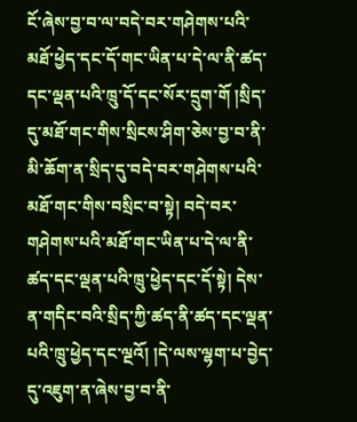ངོ་ཞེས་བྱ་བ་ལ་བདེ་བར་གཤེགས་པའི་མཐོ་ཕྱེད་དང་དོ་གང་ཡིན་པ་དེ་ལ་ནི་ཚད་དང་ལྡན་པའི་ཁྲུ་དོ་དང་སོར་དྲུག་གོ །སྲིད་དུ་མཐོ་གང་གིས་སྲིངས་ཤིག་ཅེས་བྱ་བ་ནི་མི་ཆོག་ན་སྲིད་དུ་བདེ་བར་གཤེགས་པའི་མཐོ་གང་གིས་བསྲིང་བ་སྟེ། བདེ་བར་གཤེགས་པའི་མཐོ་གང་ཡིན་པ་དེ་ལ་ནི་ཚད་དང་ལྡན་པའི་ཁྲུ་ཕྱེད་དང་དོ་སྟེ། དེས་ན་གདིང་བའི་སྲིད་ཀྱི་ཚད་ནི་ཚད་དང་ལྡན་པའི་ཁྲུ་ཕྱེད་དང་ལྔའོ། །དེ་ལས་ལྷག་པ་བྱེད་དུ་འཇུག་ན་ཞེས་བྱ་བ་ནི་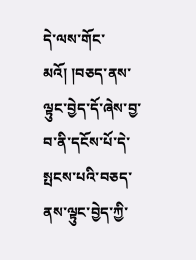དེ་ལས་གོང་མའོ། །བཅད་ནས་ལྟུང་བྱེད་དོ་ཞེས་བྱ་བ་ནི་དངོས་པོ་དེ་སྤངས་པའི་བཅད་ནས་ལྟུང་བྱེད་ཀྱི་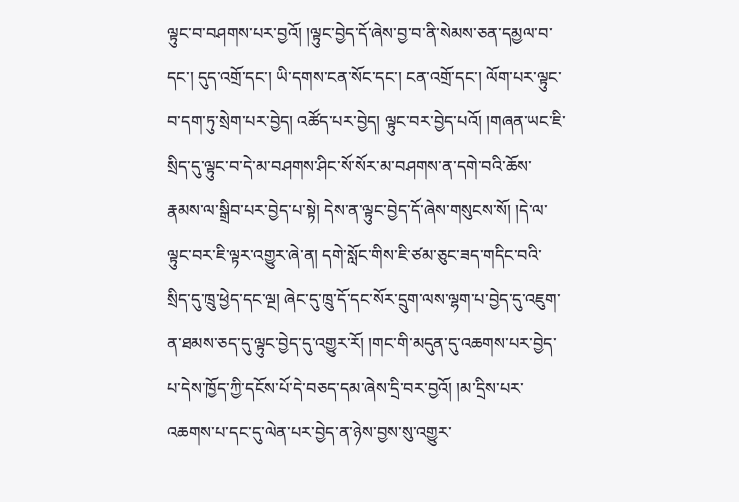ལྟུང་བ་བཤགས་པར་བྱའོ། །ལྟུང་བྱེད་དོ་ཞེས་བྱ་བ་ནི་སེམས་ཅན་དམྱལ་བ་དང་། དུད་འགྲོ་དང་། ཡི་དགས་ངན་སོང་དང་། ངན་འགྲོ་དང་། ལོག་པར་ལྟུང་བ་དག་ཏུ་སྲེག་པར་བྱེད། འཚོད་པར་བྱེད། ལྟུང་བར་བྱེད་པའོ། །གཞན་ཡང་ཇི་སྲིད་དུ་ལྟུང་བ་དེ་མ་བཤགས་ཤིང་སོ་སོར་མ་བཤགས་ན་དགེ་བའི་ཆོས་རྣམས་ལ་སྒྲིབ་པར་བྱེད་པ་སྟེ། དེས་ན་ལྟུང་བྱེད་དོ་ཞེས་གསུངས་སོ། །དེ་ལ་ལྟུང་བར་ཇི་ལྟར་འགྱུར་ཞེ་ན། དགེ་སློང་གིས་ཇི་ཙམ་ཅུང་ཟད་གདིང་བའི་སྲིད་དུ་ཁྲུ་ཕྱེད་དང་ལྔ། ཞེང་དུ་ཁྲུ་དོ་དང་སོར་དྲུག་ལས་ལྷག་པ་བྱེད་དུ་འཇུག་ན་ཐམས་ཅད་དུ་ལྟུང་བྱེད་དུ་འགྱུར་རོ། །གང་གི་མདུན་དུ་འཆགས་པར་བྱེད་པ་དེས་ཁྱོད་ཀྱི་དངོས་པོ་དེ་བཅད་དམ་ཞེས་དྲི་བར་བྱའོ། །མ་དྲིས་པར་འཆགས་པ་དང་དུ་ལེན་པར་བྱེད་ན་ཉེས་བྱས་སུ་འགྱུར་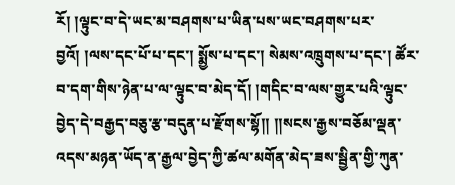རོ། །ལྟུང་བ་དེ་ཡང་མ་བཤགས་པ་ཡིན་པས་ཡང་བཤགས་པར་བྱའོ། །ལས་དང་པོ་པ་དང་། སྨྱོས་པ་དང་། སེམས་འཁྲུགས་པ་དང་། ཚོར་བ་དག་གིས་ཉེན་པ་ལ་ལྟུང་བ་མེད་དོ། །གདིང་བ་ལས་གྱུར་པའི་ལྟུང་བྱེད་དེ་བརྒྱད་བཅུ་རྩ་བདུན་པ་རྫོགས་སྷོ།། །།སངས་རྒྱས་བཅོམ་ལྡན་འདས་མཉན་ཡོད་ན་རྒྱལ་བྱེད་ཀྱི་ཚལ་མགོན་མེད་ཟས་སྦྱིན་གྱི་ཀུན་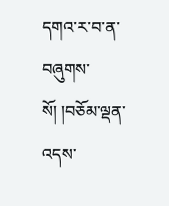དགའ་ར་བ་ན་བཞུགས་སོ། །བཅོམ་ལྡན་འདས་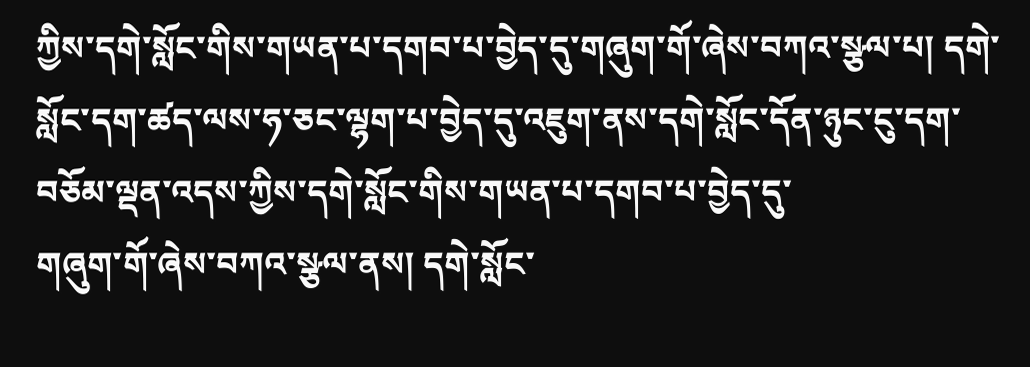ཀྱིས་དགེ་སློང་གིས་གཡན་པ་དགབ་པ་བྱེད་དུ་གཞུག་གོ་ཞེས་བཀའ་སྩལ་པ། དགེ་སློང་དག་ཚད་ལས་ཧ་ཅང་ལྷག་པ་བྱེད་དུ་འཇུག་ནས་དགེ་སློང་དོན་ཉུང་ངུ་དག་བཅོམ་ལྡན་འདས་ཀྱིས་དགེ་སློང་གིས་གཡན་པ་དགབ་པ་བྱེད་དུ་
གཞུག་གོ་ཞེས་བཀའ་སྩལ་ནས། དགེ་སློང་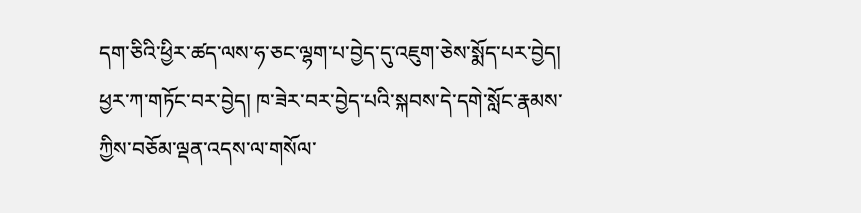དག་ཅིའི་ཕྱིར་ཚད་ལས་ཧ་ཅང་ལྷག་པ་བྱེད་དུ་འཇུག་ཅེས་སྨོད་པར་བྱེད། ཕྱར་ཀ་གཏོང་བར་བྱེད། ཁ་ཟེར་བར་བྱེད་པའི་སྐབས་དེ་དགེ་སློང་རྣམས་ཀྱིས་བཅོམ་ལྡན་འདས་ལ་གསོལ་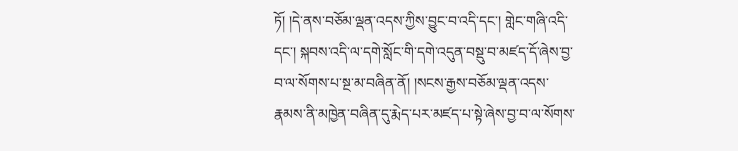ཏོ། །དེ་ནས་བཅོམ་ལྡན་འདས་ཀྱིས་བྱུང་བ་འདི་དང་། གླེང་གཞི་འདི་དང་། སྐབས་འདི་ལ་དགེ་སློང་གི་དགེ་འདུན་བསྡུ་བ་མཛད་དོ་ཞེས་བྱ་བ་ལ་སོགས་པ་སྔ་མ་བཞིན་ནོ། །སངས་རྒྱས་བཅོམ་ལྡན་འདས་རྣམས་ནི་མཁྱེན་བཞིན་དུ་རྨེད་པར་མཛད་པ་སྟེ་ཞེས་བྱ་བ་ལ་སོགས་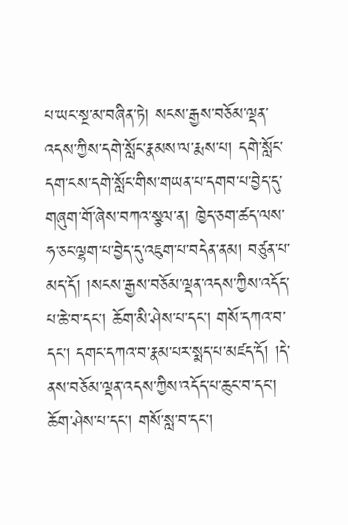པ་ཡང་སྔ་མ་བཞིན་ཏེ། སངས་རྒྱས་བཅོམ་ལྡན་འདས་ཀྱིས་དགེ་སློང་རྣམས་ལ་རྨས་པ། དགེ་སློང་དག་ངས་དགེ་སློང་གིས་གཡན་པ་དགབ་པ་བྱེད་དུ་གཞུག་གོ་ཞེས་བཀའ་སྩལ་ན། ཁྱེད་ཅག་ཚད་ལས་ཧ་ཅང་ལྷག་པ་བྱེད་དུ་འཇུག་པ་བདེན་ནམ། བཙུན་པ་མད་དོ། །སངས་རྒྱས་བཅོམ་ལྡན་འདས་ཀྱིས་འདོད་པ་ཆེ་བ་དང་། ཆོག་མི་ཤེས་པ་དང་། གསོ་དཀའ་བ་དང་། དགང་དཀའ་བ་རྣམ་པར་སྨད་པ་མཛད་དོ། །དེ་ནས་བཅོམ་ལྡན་འདས་ཀྱིས་འདོད་པ་ཆུང་བ་དང་། ཆོག་ཤེས་པ་དང་། གསོ་སླ་བ་དང་།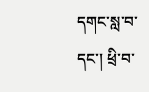དགང་སླ་བ་དང་། ཕྲི་བ་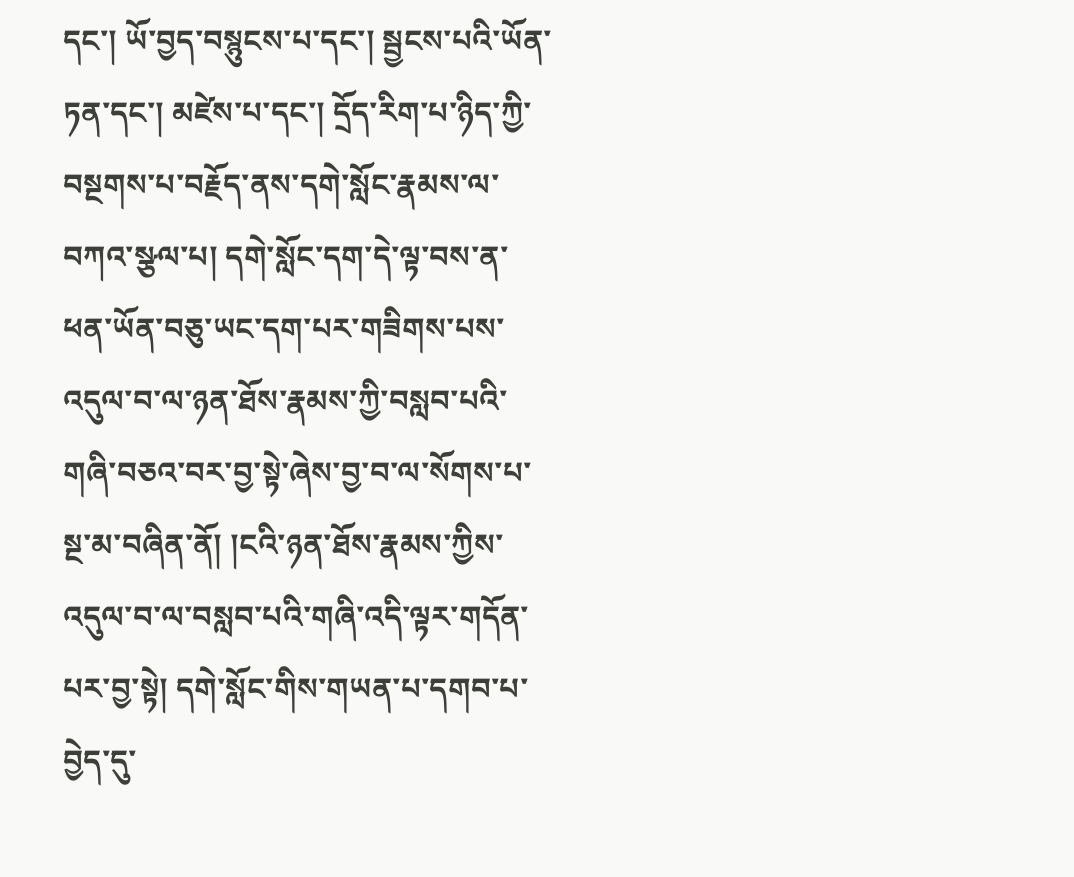དང་། ཡོ་བྱད་བསྙུངས་པ་དང་། སྦྱངས་པའི་ཡོན་ཏན་དང་། མཛེས་པ་དང་། དྲོད་རིག་པ་ཉིད་ཀྱི་བསྔགས་པ་བརྗོད་ནས་དགེ་སློང་རྣམས་ལ་བཀའ་སྩལ་པ། དགེ་སློང་དག་དེ་ལྟ་བས་ན་ཕན་ཡོན་བཅུ་ཡང་དག་པར་གཟིགས་པས་འདུལ་བ་ལ་ཉན་ཐོས་རྣམས་ཀྱི་བསླབ་པའི་གཞི་བཅའ་བར་བྱ་སྟེ་ཞེས་བྱ་བ་ལ་སོགས་པ་སྔ་མ་བཞིན་ནོ། །ངའི་ཉན་ཐོས་རྣམས་ཀྱིས་འདུལ་བ་ལ་བསླབ་པའི་གཞི་འདི་ལྟར་གདོན་པར་བྱ་སྟེ། དགེ་སློང་གིས་གཡན་པ་དགབ་པ་བྱེད་དུ་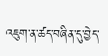འཇུག་ན་ཚད་བཞིན་དུ་བྱེད་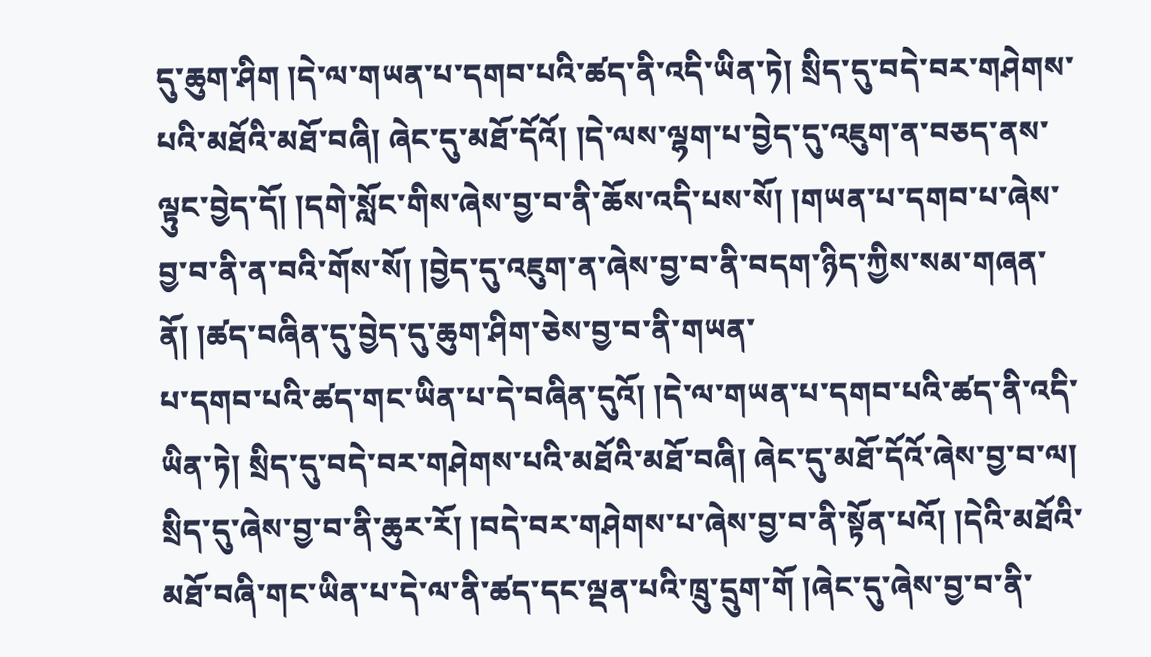དུ་ཆུག་ཤིག །དེ་ལ་གཡན་པ་དགབ་པའི་ཚད་ནི་འདི་ཡིན་ཏེ། སྲིད་དུ་བདེ་བར་གཤེགས་པའི་མཐོའི་མཐོ་བཞི། ཞེང་དུ་མཐོ་དོའོ། །དེ་ལས་ལྷག་པ་བྱེད་དུ་འཇུག་ན་བཅད་ནས་ལྟུང་བྱེད་དོ། །དགེ་སློང་གིས་ཞེས་བྱ་བ་ནི་ཆོས་འདི་པས་སོ། །གཡན་པ་དགབ་པ་ཞེས་བྱ་བ་ནི་ན་བའི་གོས་སོ། །བྱེད་དུ་འཇུག་ན་ཞེས་བྱ་བ་ནི་བདག་ཉིད་ཀྱིས་སམ་གཞན་ནོ། །ཚད་བཞིན་དུ་བྱེད་དུ་ཆུག་ཤིག་ཅེས་བྱ་བ་ནི་གཡན་
པ་དགབ་པའི་ཚད་གང་ཡིན་པ་དེ་བཞིན་དུའོ། །དེ་ལ་གཡན་པ་དགབ་པའི་ཚད་ནི་འདི་ཡིན་ཏེ། སྲིད་དུ་བདེ་བར་གཤེགས་པའི་མཐོའི་མཐོ་བཞི། ཞེང་དུ་མཐོ་དོའོ་ཞེས་བྱ་བ་ལ། སྲིད་དུ་ཞེས་བྱ་བ་ནི་ཆུར་རོ། །བདེ་བར་གཤེགས་པ་ཞེས་བྱ་བ་ནི་སྟོན་པའོ། །དེའི་མཐོའི་མཐོ་བཞི་གང་ཡིན་པ་དེ་ལ་ནི་ཚད་དང་ལྡན་པའི་ཁྲུ་དྲུག་གོ །ཞེང་དུ་ཞེས་བྱ་བ་ནི་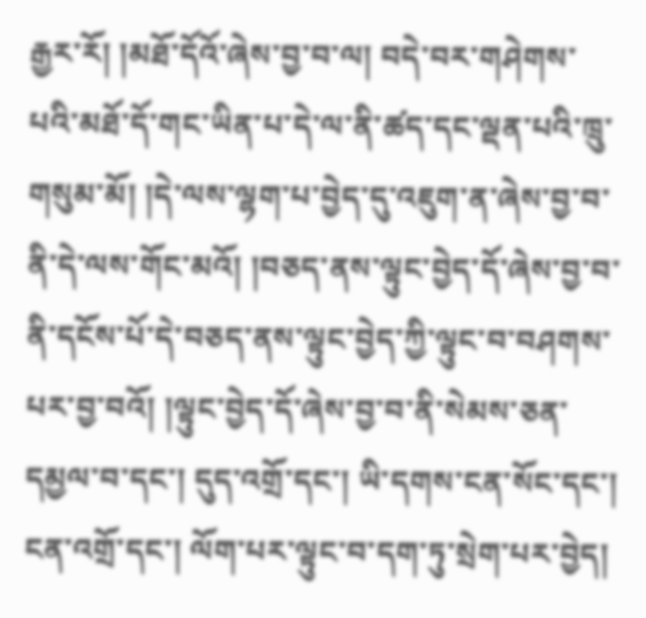རྒྱར་རོ། །མཐོ་དོའོ་ཞེས་བྱ་བ་ལ། བདེ་བར་གཤེགས་པའི་མཐོ་དོ་གང་ཡིན་པ་དེ་ལ་ནི་ཚད་དང་ལྡན་པའི་ཁྲུ་གསུམ་མོ། །དེ་ལས་ལྷག་པ་བྱེད་དུ་འཇུག་ན་ཞེས་བྱ་བ་ནི་དེ་ལས་གོང་མའོ། །བཅད་ནས་ལྟུང་བྱེད་དོ་ཞེས་བྱ་བ་ནི་དངོས་པོ་དེ་བཅད་ནས་ལྟུང་བྱེད་ཀྱི་ལྟུང་བ་བཤགས་པར་བྱ་བའོ། །ལྟུང་བྱེད་དོ་ཞེས་བྱ་བ་ནི་སེམས་ཅན་དམྱལ་བ་དང་། དུད་འགྲོ་དང་། ཡི་དགས་ངན་སོང་དང་། ངན་འགྲོ་དང་། ལོག་པར་ལྟུང་བ་དག་ཏུ་སྲེག་པར་བྱེད།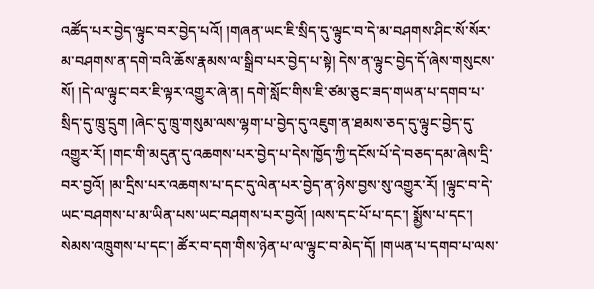འཚོད་པར་བྱེད་ལྟུང་བར་བྱེད་པའོ། །གཞན་ཡང་ཇི་སྲིད་དུ་ལྟུང་བ་དེ་མ་བཤགས་ཤིང་སོ་སོར་མ་བཤགས་ན་དགེ་བའི་ཆོས་རྣམས་ལ་སྒྲིབ་པར་བྱེད་པ་སྟེ། དེས་ན་ལྟུང་བྱེད་དོ་ཞེས་གསུངས་སོ། །དེ་ལ་ལྟུང་བར་ཇི་ལྟར་འགྱུར་ཞེ་ན། དགེ་སློང་གིས་ཇི་ཙམ་ཅུང་ཟད་གཡན་པ་དགབ་པ་སྲིད་དུ་ཁྲུ་དྲུག །ཞེང་དུ་ཁྲུ་གསུམ་ལས་ལྷག་པ་བྱེད་དུ་འཇུག་ན་ཐམས་ཅད་དུ་ལྟུང་བྱེད་དུ་འགྱུར་རོ། །གང་གི་མདུན་དུ་འཆགས་པར་བྱེད་པ་དེས་ཁྱོད་ཀྱི་དངོས་པོ་དེ་བཅད་དམ་ཞེས་དྲི་བར་བྱའོ། །མ་དྲིས་པར་འཆགས་པ་དང་དུ་ལེན་པར་བྱེད་ན་ཉེས་བྱས་སུ་འགྱུར་རོ། །ལྟུང་བ་དེ་ཡང་བཤགས་པ་མ་ཡིན་པས་ཡང་བཤགས་པར་བྱའོ། །ལས་དང་པོ་པ་དང་། སྨྱོས་པ་དང་། སེམས་འཁྲུགས་པ་དང་། ཚོར་བ་དག་གིས་ཉེན་པ་ལ་ལྟུང་བ་མེད་དོ། །གཡན་པ་དགབ་པ་ལས་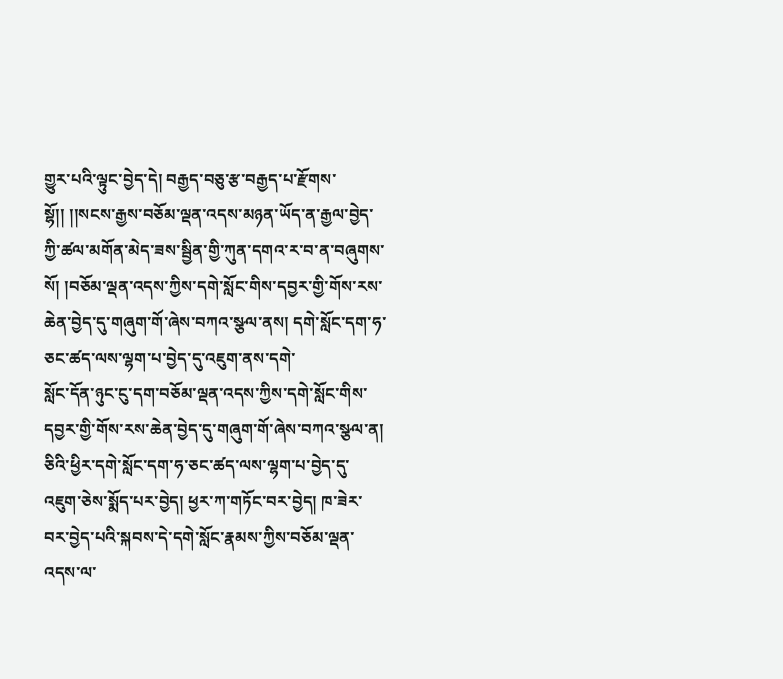གྱུར་པའི་ལྟུང་བྱེད་དེ། བརྒྱད་བཅུ་རྩ་བརྒྱད་པ་རྫོགས་སྷོ།། །།སངས་རྒྱས་བཅོམ་ལྡན་འདས་མཉན་ཡོད་ན་རྒྱལ་བྱེད་ཀྱི་ཚལ་མགོན་མེད་ཟས་སྦྱིན་གྱི་ཀུན་དགའ་ར་བ་ན་བཞུགས་སོ། །བཅོམ་ལྡན་འདས་ཀྱིས་དགེ་སློང་གིས་དབྱར་གྱི་གོས་རས་ཆེན་བྱེད་དུ་གཞུག་གོ་ཞེས་བཀའ་སྩལ་ནས། དགེ་སློང་དག་ཧ་ཅང་ཚད་ལས་ལྷག་པ་བྱེད་དུ་འཇུག་ནས་དགེ་
སློང་དོན་ཉུང་ངུ་དག་བཅོམ་ལྡན་འདས་ཀྱིས་དགེ་སློང་གིས་དབྱར་གྱི་གོས་རས་ཆེན་བྱེད་དུ་གཞུག་གོ་ཞེས་བཀའ་སྩལ་ན། ཅིའི་ཕྱིར་དགེ་སློང་དག་ཧ་ཅང་ཚད་ལས་ལྷག་པ་བྱེད་དུ་འཇུག་ཅེས་སྨོད་པར་བྱེད། ཕྱར་ཀ་གཏོང་བར་བྱེད། ཁ་ཟེར་བར་བྱེད་པའི་སྐབས་དེ་དགེ་སློང་རྣམས་ཀྱིས་བཅོམ་ལྡན་འདས་ལ་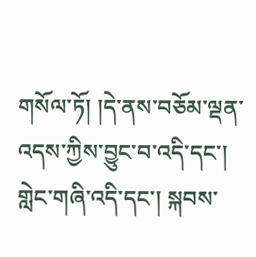གསོལ་ཏོ། །དེ་ནས་བཅོམ་ལྡན་འདས་ཀྱིས་བྱུང་བ་འདི་དང་། གླེང་གཞི་འདི་དང་། སྐབས་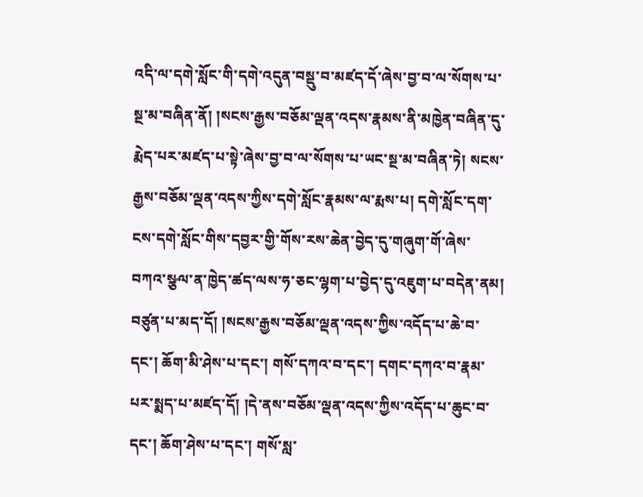འདི་ལ་དགེ་སློང་གི་དགེ་འདུན་བསྡུ་བ་མཛད་དོ་ཞེས་བྱ་བ་ལ་སོགས་པ་སྔ་མ་བཞིན་ནོ། །སངས་རྒྱས་བཅོམ་ལྡན་འདས་རྣམས་ནི་མཁྱེན་བཞིན་དུ་རྨེད་པར་མཛད་པ་སྟེ་ཞེས་བྱ་བ་ལ་སོགས་པ་ཡང་སྔ་མ་བཞིན་ཏེ། སངས་རྒྱས་བཅོམ་ལྡན་འདས་ཀྱིས་དགེ་སློང་རྣམས་ལ་རྨས་པ། དགེ་སློང་དག་ངས་དགེ་སློང་གིས་དབྱར་གྱི་གོས་རས་ཆེན་བྱེད་དུ་གཞུག་གོ་ཞེས་བཀའ་སྩལ་ན་ཁྱེད་ཚད་ལས་ཧ་ཅང་ལྷག་པ་བྱེད་དུ་འཇུག་པ་བདེན་ནམ། བཙུན་པ་མད་དོ། །སངས་རྒྱས་བཅོམ་ལྡན་འདས་ཀྱིས་འདོད་པ་ཆེ་བ་དང་། ཆོག་མི་ཤེས་པ་དང་། གསོ་དཀའ་བ་དང་། དགང་དཀའ་བ་རྣམ་པར་སྨད་པ་མཛད་དོ། །དེ་ནས་བཅོམ་ལྡན་འདས་ཀྱིས་འདོད་པ་ཆུང་བ་དང་། ཆོག་ཤེས་པ་དང་། གསོ་སླ་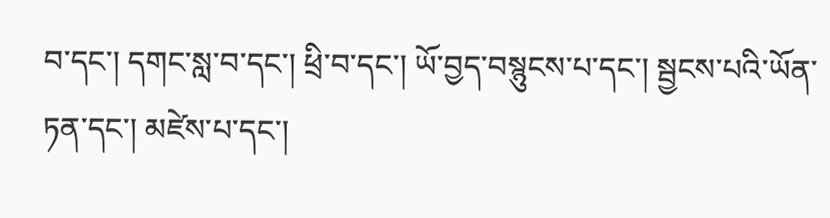བ་དང་། དགང་སླ་བ་དང་། ཕྲི་བ་དང་། ཡོ་བྱད་བསྙུངས་པ་དང་། སྦྱངས་པའི་ཡོན་ཏན་དང་། མཛེས་པ་དང་།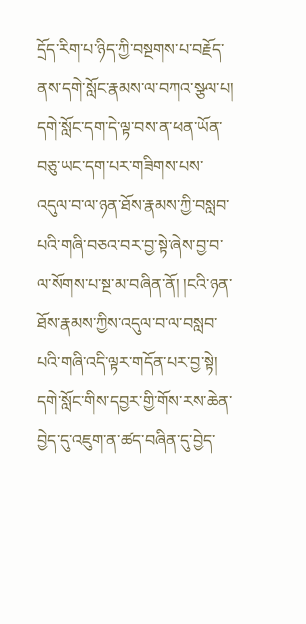དྲོད་རིག་པ་ཉིད་ཀྱི་བསྔགས་པ་བརྗོད་ནས་དགེ་སློང་རྣམས་ལ་བཀའ་སྩལ་པ། དགེ་སློང་དག་དེ་ལྟ་བས་ན་ཕན་ཡོན་བཅུ་ཡང་དག་པར་གཟིགས་པས་འདུལ་བ་ལ་ཉན་ཐོས་རྣམས་ཀྱི་བསླབ་པའི་གཞི་བཅའ་བར་བྱ་སྟེ་ཞེས་བྱ་བ་ལ་སོགས་པ་སྔ་མ་བཞིན་ནོ། །ངའི་ཉན་ཐོས་རྣམས་ཀྱིས་འདུལ་བ་ལ་བསླབ་པའི་གཞི་འདི་ལྟར་གདོན་པར་བྱ་སྟེ། དགེ་སློང་གིས་དབྱར་གྱི་གོས་རས་ཆེན་བྱེད་དུ་འཇུག་ན་ཚད་བཞིན་དུ་བྱེད་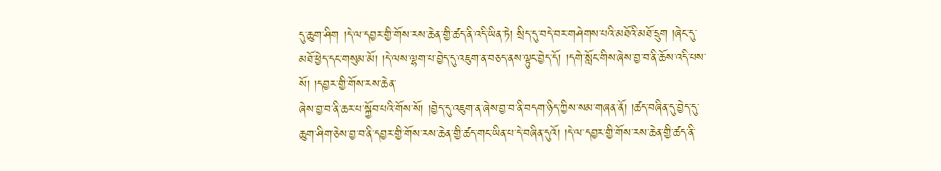དུ་ཆུག་ཤིག །དེ་ལ་དབྱར་གྱི་གོས་རས་ཆེན་གྱི་ཚད་ནི་འདི་ཡིན་ཏེ། སྲིད་དུ་བདེ་བར་གཤེགས་པའི་མཐོའི་མཐོ་དྲུག །ཞེང་དུ་མཐོ་ཕྱེད་དང་གསུམ་མོ། །དེ་ལས་ལྷག་པ་བྱེད་དུ་འཇུག་ན་བཅད་ནས་ལྟུང་བྱེད་དོ། །དགེ་སློང་གིས་ཞེས་བྱ་བ་ནི་ཆོས་འདི་པས་སོ། །དབྱར་གྱི་གོས་རས་ཆེན་
ཞེས་བྱ་བ་ནི་ཆར་པ་སྐྱོབ་པའི་གོས་སོ། །བྱེད་དུ་འཇུག་ན་ཞེས་བྱ་བ་ནི་བདག་ཉིད་ཀྱིས་སམ་གཞན་ནོ། །ཚད་བཞིན་དུ་བྱེད་དུ་ཆུག་ཤིག་ཅེས་བྱ་བ་ནི་དབྱར་གྱི་གོས་རས་ཆེན་གྱི་ཚད་གང་ཡིན་པ་དེ་བཞིན་དུའོ། །དེ་ལ་དབྱར་གྱི་གོས་རས་ཆེན་གྱི་ཚད་ནི་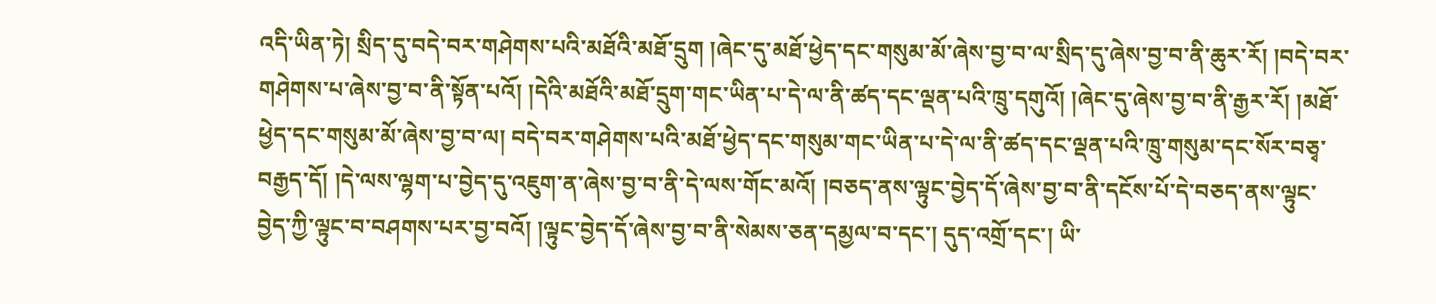འདི་ཡིན་ཏེ། སྲིད་དུ་བདེ་བར་གཤེགས་པའི་མཐོའི་མཐོ་དྲུག །ཞེང་དུ་མཐོ་ཕྱེད་དང་གསུམ་མོ་ཞེས་བྱ་བ་ལ་སྲིད་དུ་ཞེས་བྱ་བ་ནི་ཆུར་རོ། །བདེ་བར་གཤེགས་པ་ཞེས་བྱ་བ་ནི་སྟོན་པའོ། །དེའི་མཐོའི་མཐོ་དྲུག་གང་ཡིན་པ་དེ་ལ་ནི་ཚད་དང་ལྡན་པའི་ཁྲུ་དགུའོ། །ཞེང་དུ་ཞེས་བྱ་བ་ནི་རྒྱར་རོ། །མཐོ་ཕྱེད་དང་གསུམ་མོ་ཞེས་བྱ་བ་ལ། བདེ་བར་གཤེགས་པའི་མཐོ་ཕྱེད་དང་གསུམ་གང་ཡིན་པ་དེ་ལ་ནི་ཚད་དང་ལྡན་པའི་ཁྲུ་གསུམ་དང་སོར་བཅྭ་བརྒྱད་དོ། །དེ་ལས་ལྷག་པ་བྱེད་དུ་འཇུག་ན་ཞེས་བྱ་བ་ནི་དེ་ལས་གོང་མའོ། །བཅད་ནས་ལྟུང་བྱེད་དོ་ཞེས་བྱ་བ་ནི་དངོས་པོ་དེ་བཅད་ནས་ལྟུང་བྱེད་ཀྱི་ལྟུང་བ་བཤགས་པར་བྱ་བའོ། །ལྟུང་བྱེད་དོ་ཞེས་བྱ་བ་ནི་སེམས་ཅན་དམྱལ་བ་དང་། དུད་འགྲོ་དང་། ཡི་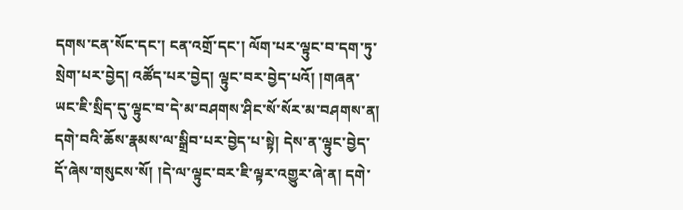དགས་ངན་སོང་དང་། ངན་འགྲོ་དང་། ལོག་པར་ལྟུང་བ་དག་ཏུ་སྲེག་པར་བྱེད། འཚོད་པར་བྱེད། ལྟུང་བར་བྱེད་པའོ། །གཞན་ཡང་ཇི་སྲིད་དུ་ལྟུང་བ་དེ་མ་བཤགས་ཤིང་སོ་སོར་མ་བཤགས་ན། དགེ་བའི་ཆོས་རྣམས་ལ་སྒྲིབ་པར་བྱེད་པ་སྟེ། དེས་ན་ལྟུང་བྱེད་དོ་ཞེས་གསུངས་སོ། །དེ་ལ་ལྟུང་བར་ཇི་ལྟར་འགྱུར་ཞེ་ན། དགེ་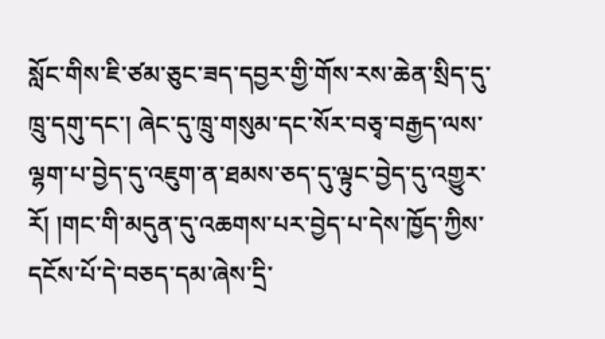སློང་གིས་ཇི་ཙམ་ཅུང་ཟད་དབྱར་གྱི་གོས་རས་ཆེན་སྲིད་དུ་ཁྲུ་དགུ་དང་། ཞེང་དུ་ཁྲུ་གསུམ་དང་སོར་བཅྭ་བརྒྱད་ལས་ལྷག་པ་བྱེད་དུ་འཇུག་ན་ཐམས་ཅད་དུ་ལྟུང་བྱེད་དུ་འགྱུར་རོ། །གང་གི་མདུན་དུ་འཆགས་པར་བྱེད་པ་དེས་ཁྱོད་ཀྱིས་དངོས་པོ་དེ་བཅད་དམ་ཞེས་དྲི་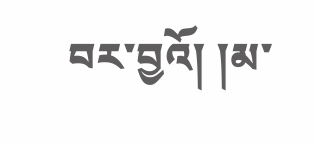བར་བྱའོ། །མ་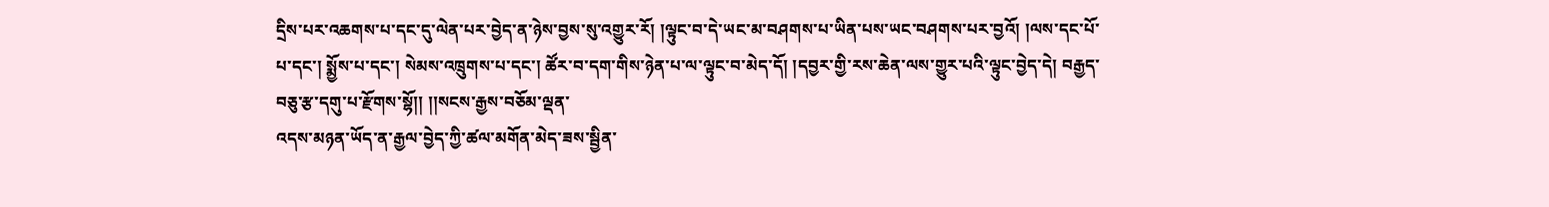དྲིས་པར་འཆགས་པ་དང་དུ་ལེན་པར་བྱེད་ན་ཉེས་བྱས་སུ་འགྱུར་རོ། །ལྟུང་བ་དེ་ཡང་མ་བཤགས་པ་ཡིན་པས་ཡང་བཤགས་པར་བྱའོ། །ལས་དང་པོ་པ་དང་། སྨྱོས་པ་དང་། སེམས་འཁྲུགས་པ་དང་། ཚོར་བ་དག་གིས་ཉེན་པ་ལ་ལྟུང་བ་མེད་དོ། །དབྱར་གྱི་རས་ཆེན་ལས་གྱུར་པའི་ལྟུང་བྱེད་དེ། བརྒྱད་བཅུ་རྩ་དགུ་པ་རྫོགས་སྷོ།། །།སངས་རྒྱས་བཅོམ་ལྡན་
འདས་མཉན་ཡོད་ན་རྒྱལ་བྱེད་ཀྱི་ཚལ་མགོན་མེད་ཟས་སྦྱིན་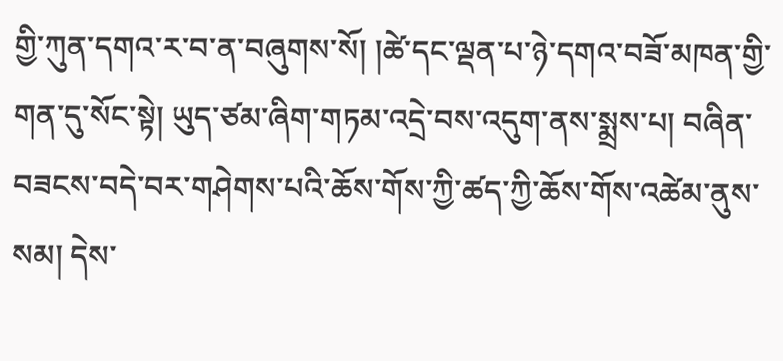གྱི་ཀུན་དགའ་ར་བ་ན་བཞུགས་སོ། །ཚེ་དང་ལྡན་པ་ཉེ་དགའ་བཟོ་མཁན་གྱི་གན་དུ་སོང་སྟེ། ཡུད་ཙམ་ཞིག་གཏམ་འདྲེ་བས་འདུག་ནས་སྨྲས་པ། བཞིན་བཟངས་བདེ་བར་གཤེགས་པའི་ཆོས་གོས་ཀྱི་ཚད་ཀྱི་ཆོས་གོས་འཚེམ་ནུས་སམ། དེས་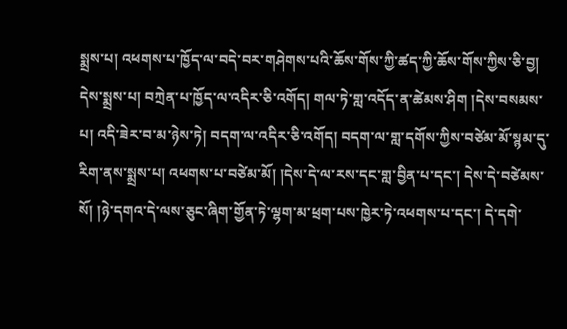སྨྲས་པ། འཕགས་པ་ཁྱོད་ལ་བདེ་བར་གཤེགས་པའི་ཆོས་གོས་ཀྱི་ཚད་ཀྱི་ཆོས་གོས་ཀྱིས་ཅི་བྱ། དེས་སྨྲས་པ། བཀྲེན་པ་ཁྱོད་ལ་འདིར་ཅི་འགོད། གལ་ཏེ་གླ་འདོད་ན་ཚེམས་ཤིག །དེས་བསམས་པ། འདི་ཟེར་བ་མ་ཉེས་ཏེ། བདག་ལ་འདིར་ཅི་འགོད། བདག་ལ་གླ་དགོས་ཀྱིས་བཙེམ་མོ་སྙམ་དུ་རིག་ནས་སྨྲས་པ། འཕགས་པ་བཙེམ་མོ། །དེས་དེ་ལ་རས་དང་གླ་བྱིན་པ་དང་། དེས་དེ་བཙེམས་སོ། །ཉེ་དགའ་དེ་ལས་ཅུང་ཞིག་གྱོན་ཏེ་ལྷག་མ་ཕྲག་པས་ཁྱེར་ཏེ་འཕགས་པ་དང་། དེ་དགེ་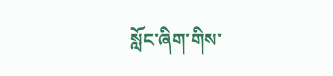སློང་ཞིག་གིས་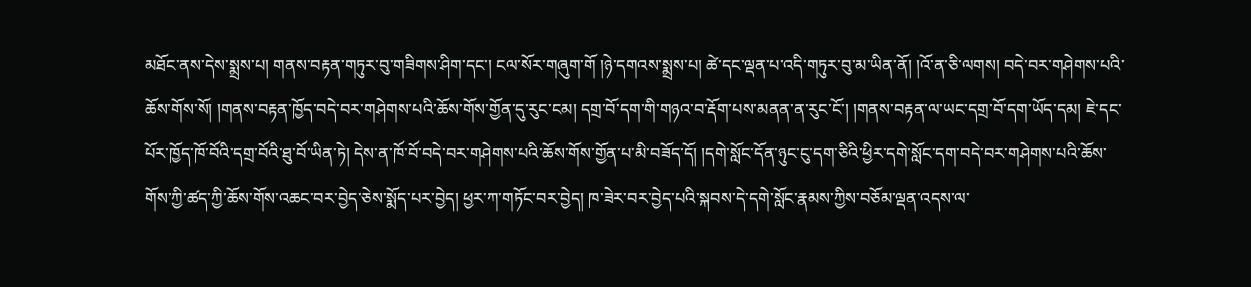མཐོང་ནས་དེས་སྨྲས་པ། གནས་བརྟན་གཏུར་བུ་གཟིགས་ཤིག་དང་། ངལ་སོར་གཞུག་གོ །ཉེ་དགའས་སྨྲས་པ། ཚེ་དང་ལྡན་པ་འདི་གཏུར་བུ་མ་ཡིན་ནོ། །འོ་ན་ཅི་ལགས། བདེ་བར་གཤེགས་པའི་ཆོས་གོས་སོ། །གནས་བརྟན་ཁྱོད་བདེ་བར་གཤེགས་པའི་ཆོས་གོས་གྱོན་དུ་རུང་ངམ། དགྲ་བོ་དག་གི་གཉའ་བ་རྡོག་པས་མནན་ན་རུང་ངོ་། །གནས་བརྟན་ལ་ཡང་དགྲ་བོ་དག་ཡོད་དམ། ཇེ་དང་པོར་ཁྱོད་ཁོ་བོའི་དགྲ་བོའི་ཐུ་བོ་ཡིན་ཏེ། དེས་ན་ཁོ་བོ་བདེ་བར་གཤེགས་པའི་ཆོས་གོས་གྱོན་པ་མི་བཟོད་དོ། །དགེ་སློང་དོན་ཉུང་ངུ་དག་ཅིའི་ཕྱིར་དགེ་སློང་དག་བདེ་བར་གཤེགས་པའི་ཆོས་གོས་ཀྱི་ཚད་ཀྱི་ཆོས་གོས་འཆང་བར་བྱེད་ཅེས་སྨོད་པར་བྱེད། ཕྱར་ཀ་གཏོང་བར་བྱེད། ཁ་ཟེར་བར་བྱེད་པའི་སྐབས་དེ་དགེ་སློང་རྣམས་ཀྱིས་བཅོམ་ལྡན་འདས་ལ་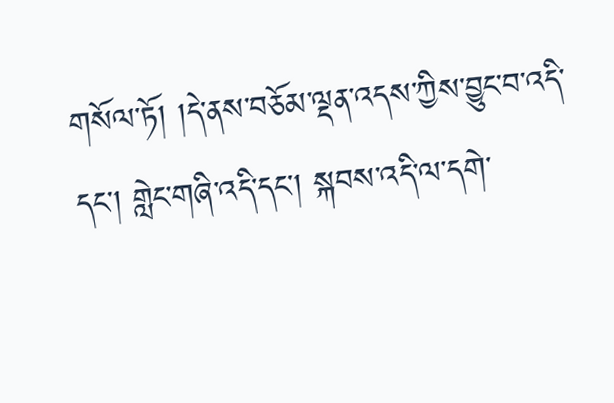གསོལ་ཏོ། །དེ་ནས་བཅོམ་ལྡན་འདས་ཀྱིས་བྱུང་བ་འདི་དང་། གླེང་གཞི་འདི་དང་། སྐབས་འདི་ལ་དགེ་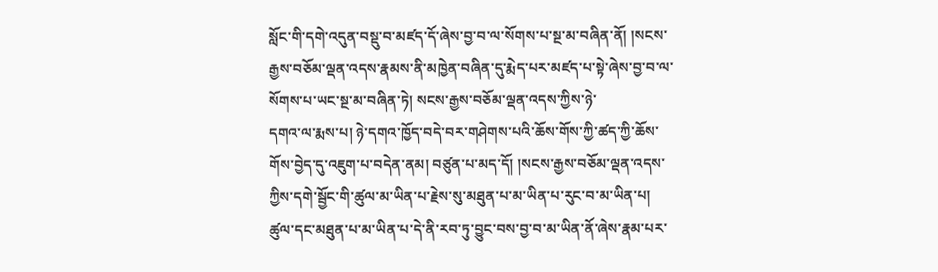སློང་གི་དགེ་འདུན་བསྡུ་བ་མཛད་དོ་ཞེས་བྱ་བ་ལ་སོགས་པ་སྔ་མ་བཞིན་ནོ། །སངས་རྒྱས་བཅོམ་ལྡན་འདས་རྣམས་ནི་མཁྱེན་བཞིན་དུ་རྨེད་པར་མཛད་པ་སྟེ་ཞེས་བྱ་བ་ལ་སོགས་པ་ཡང་སྔ་མ་བཞིན་ཏེ། སངས་རྒྱས་བཅོམ་ལྡན་འདས་ཀྱིས་ཉེ་
དགའ་ལ་རྨས་པ། ཉེ་དགའ་ཁྱོད་བདེ་བར་གཤེགས་པའི་ཆོས་གོས་ཀྱི་ཚད་ཀྱི་ཆོས་གོས་བྱེད་དུ་འཇུག་པ་བདེན་ནམ། བཙུན་པ་མད་དོ། །སངས་རྒྱས་བཅོམ་ལྡན་འདས་ཀྱིས་དགེ་སྦྱོང་གི་ཚུལ་མ་ཡིན་པ་རྗེས་སུ་མཐུན་པ་མ་ཡིན་པ་རུང་བ་མ་ཡིན་པ། ཚུལ་དང་མཐུན་པ་མ་ཡིན་པ་དེ་ནི་རབ་ཏུ་བྱུང་བས་བྱ་བ་མ་ཡིན་ནོ་ཞེས་རྣམ་པར་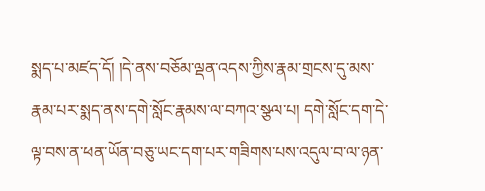སྨད་པ་མཛད་དོ། །དེ་ནས་བཅོམ་ལྡན་འདས་ཀྱིས་རྣམ་གྲངས་དུ་མས་རྣམ་པར་སྨད་ནས་དགེ་སློང་རྣམས་ལ་བཀའ་སྩལ་པ། དགེ་སློང་དག་དེ་ལྟ་བས་ན་ཕན་ཡོན་བཅུ་ཡང་དག་པར་གཟིགས་པས་འདུལ་བ་ལ་ཉན་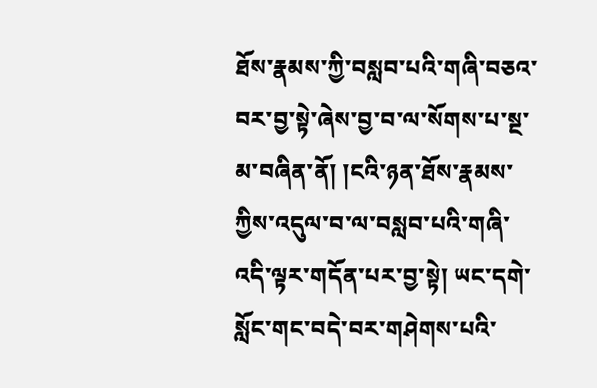ཐོས་རྣམས་ཀྱི་བསླབ་པའི་གཞི་བཅའ་བར་བྱ་སྟེ་ཞེས་བྱ་བ་ལ་སོགས་པ་སྔ་མ་བཞིན་ནོ། །ངའི་ཉན་ཐོས་རྣམས་ཀྱིས་འདུལ་བ་ལ་བསླབ་པའི་གཞི་འདི་ལྟར་གདོན་པར་བྱ་སྟེ། ཡང་དགེ་སློང་གང་བདེ་བར་གཤེགས་པའི་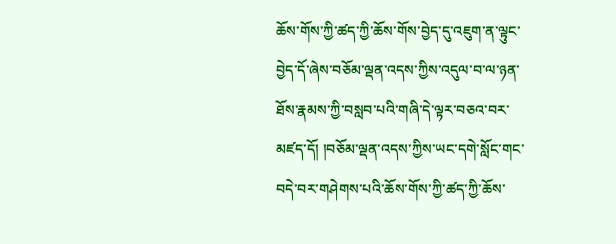ཆོས་གོས་ཀྱི་ཚད་ཀྱི་ཆོས་གོས་བྱེད་དུ་འཇུག་ན་ལྟུང་བྱེད་དོ་ཞེས་བཅོམ་ལྡན་འདས་ཀྱིས་འདུལ་བ་ལ་ཉན་ཐོས་རྣམས་ཀྱི་བསླབ་པའི་གཞི་དེ་ལྟར་བཅའ་བར་མཛད་དོ། །བཅོམ་ལྡན་འདས་ཀྱིས་ཡང་དགེ་སློང་གང་བདེ་བར་གཤེགས་པའི་ཆོས་གོས་ཀྱི་ཚད་ཀྱི་ཆོས་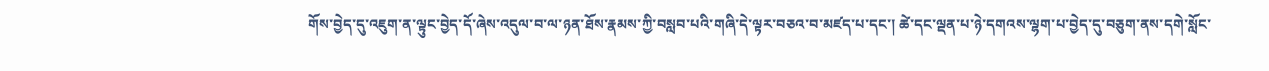གོས་བྱེད་དུ་འཇུག་ན་ལྟུང་བྱེད་དོ་ཞེས་འདུལ་བ་ལ་ཉན་ཐོས་རྣམས་ཀྱི་བསླབ་པའི་གཞི་དེ་ལྟར་བཅའ་བ་མཛད་པ་དང་། ཚེ་དང་ལྡན་པ་ཉེ་དགའས་ལྷག་པ་བྱེད་དུ་བཅུག་ནས་དགེ་སློང་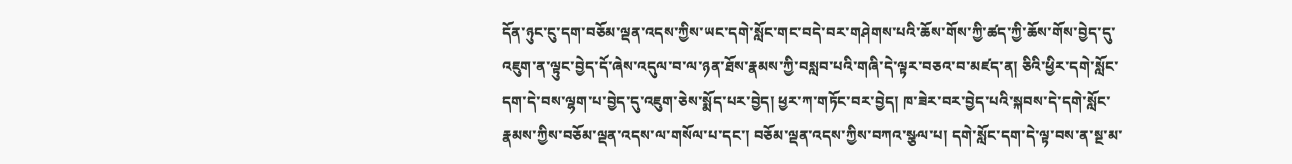དོན་ཉུང་ངུ་དག་བཅོམ་ལྡན་འདས་ཀྱིས་ཡང་དགེ་སློང་གང་བདེ་བར་གཤེགས་པའི་ཆོས་གོས་ཀྱི་ཚད་ཀྱི་ཆོས་གོས་བྱེད་དུ་འཇུག་ན་ལྟུང་བྱེད་དོ་ཞེས་འདུལ་བ་ལ་ཉན་ཐོས་རྣམས་ཀྱི་བསླབ་པའི་གཞི་དེ་ལྟར་བཅའ་བ་མཛད་ན། ཅིའི་ཕྱིར་དགེ་སློང་དག་དེ་བས་ལྷག་པ་བྱེད་དུ་འཇུག་ཅེས་སྨོད་པར་བྱེད། ཕྱར་ཀ་གཏོང་བར་བྱེད། ཁ་ཟེར་བར་བྱེད་པའི་སྐབས་དེ་དགེ་སློང་རྣམས་ཀྱིས་བཅོམ་ལྡན་འདས་ལ་གསོལ་པ་དང་། བཅོམ་ལྡན་འདས་ཀྱིས་བཀའ་སྩལ་པ། དགེ་སློང་དག་དེ་ལྟ་བས་ན་སྔ་མ་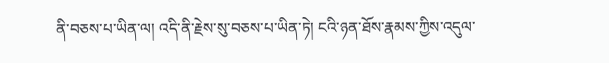ནི་བཅས་པ་ཡིན་ལ། འདི་ནི་རྗེས་སུ་བཅས་པ་ཡིན་ཏེ། ངའི་ཉན་ཐོས་རྣམས་ཀྱིས་འདུལ་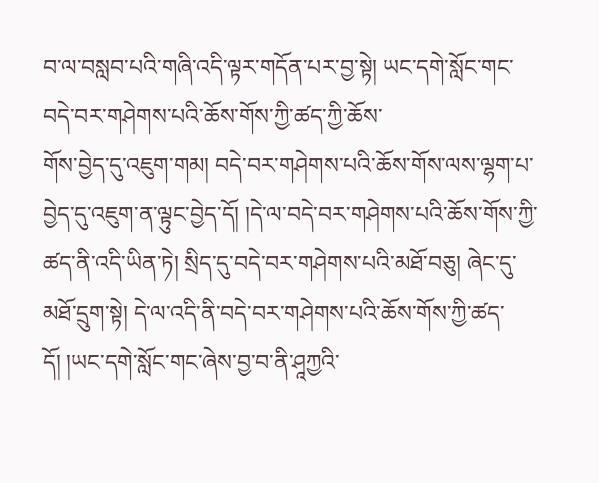བ་ལ་བསླབ་པའི་གཞི་འདི་ལྟར་གདོན་པར་བྱ་སྟེ། ཡང་དགེ་སློང་གང་བདེ་བར་གཤེགས་པའི་ཆོས་གོས་ཀྱི་ཚད་ཀྱི་ཆོས་
གོས་བྱེད་དུ་འཇུག་གམ། བདེ་བར་གཤེགས་པའི་ཆོས་གོས་ལས་ལྷག་པ་བྱེད་དུ་འཇུག་ན་ལྟུང་བྱེད་དོ། །དེ་ལ་བདེ་བར་གཤེགས་པའི་ཆོས་གོས་ཀྱི་ཚད་ནི་འདི་ཡིན་ཏེ། སྲིད་དུ་བདེ་བར་གཤེགས་པའི་མཐོ་བཅུ། ཞེང་དུ་མཐོ་དྲུག་སྟེ། དེ་ལ་འདི་ནི་བདེ་བར་གཤེགས་པའི་ཆོས་གོས་ཀྱི་ཚད་དོ། །ཡང་དགེ་སློང་གང་ཞེས་བྱ་བ་ནི་ཤཱཀྱའི་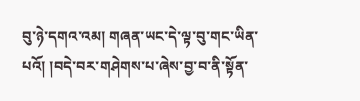བུ་ཉེ་དགའ་འམ། གཞན་ཡང་དེ་ལྟ་བུ་གང་ཡིན་པའོ། །བདེ་བར་གཤེགས་པ་ཞེས་བྱ་བ་ནི་སྟོན་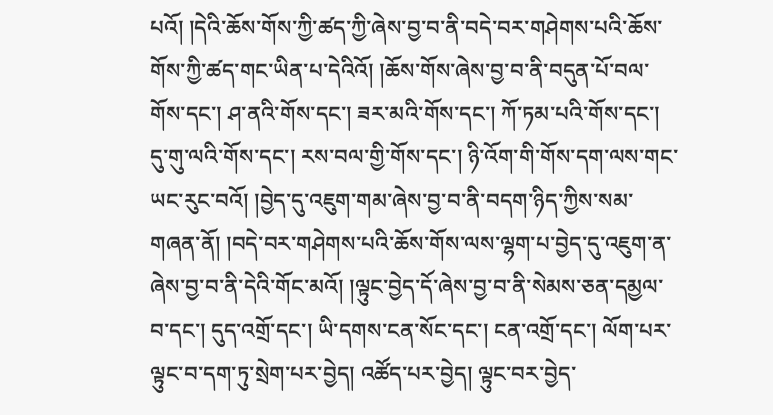པའོ། །དེའི་ཆོས་གོས་ཀྱི་ཚད་ཀྱི་ཞེས་བྱ་བ་ནི་བདེ་བར་གཤེགས་པའི་ཆོས་གོས་ཀྱི་ཚད་གང་ཡིན་པ་དེའིའོ། །ཆོས་གོས་ཞེས་བྱ་བ་ནི་བདུན་པོ་བལ་གོས་དང་། ཤ་ནའི་གོས་དང་། ཟར་མའི་གོས་དང་། ཀོ་ཏམ་པའི་གོས་དང་། དུ་གུ་ལའི་གོས་དང་། རས་བལ་གྱི་གོས་དང་། ཉི་འོག་གི་གོས་དག་ལས་གང་ཡང་རུང་བའོ། །བྱེད་དུ་འཇུག་གམ་ཞེས་བྱ་བ་ནི་བདག་ཉིད་ཀྱིས་སམ་གཞན་ནོ། །བདེ་བར་གཤེགས་པའི་ཆོས་གོས་ལས་ལྷག་པ་བྱེད་དུ་འཇུག་ན་ཞེས་བྱ་བ་ནི་དེའི་གོང་མའོ། །ལྟུང་བྱེད་དོ་ཞེས་བྱ་བ་ནི་སེམས་ཅན་དམྱལ་བ་དང་། དུད་འགྲོ་དང་། ཡི་དགས་ངན་སོང་དང་། ངན་འགྲོ་དང་། ལོག་པར་ལྟུང་བ་དག་ཏུ་སྲེག་པར་བྱེད། འཚོད་པར་བྱེད། ལྟུང་བར་བྱེད་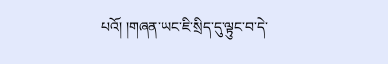པའོ། །གཞན་ཡང་ཇི་སྲིད་དུ་ལྟུང་བ་དེ་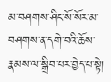མ་བཤགས་ཤིང་སོ་སོར་མ་བཤགས་ན་དགེ་བའི་ཆོས་རྣམས་ལ་སྒྲིབ་པར་བྱེད་པ་སྟེ།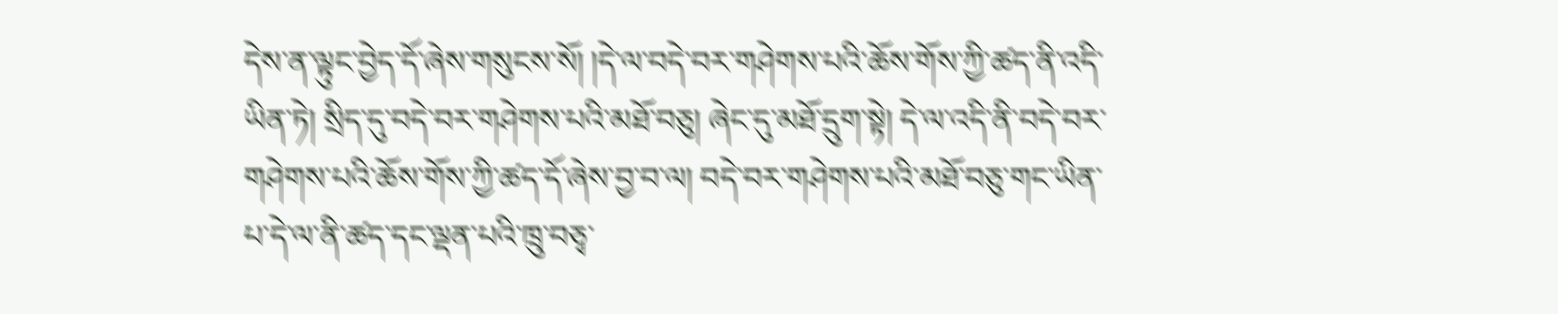དེས་ན་ལྟུང་བྱེད་དོ་ཞེས་གསུངས་སོ། །དེ་ལ་བདེ་བར་གཤེགས་པའི་ཆོས་གོས་ཀྱི་ཚད་ནི་འདི་ཡིན་ཏེ། སྲིད་དུ་བདེ་བར་གཤེགས་པའི་མཐོ་བཅུ། ཞེང་དུ་མཐོ་དྲུག་སྟེ། དེ་ལ་འདི་ནི་བདེ་བར་གཤེགས་པའི་ཆོས་གོས་ཀྱི་ཚད་དོ་ཞེས་བྱ་བ་ལ། བདེ་བར་གཤེགས་པའི་མཐོ་བཅུ་གང་ཡིན་པ་དེ་ལ་ནི་ཚད་དང་ལྡན་པའི་ཁྲུ་བཅྭ་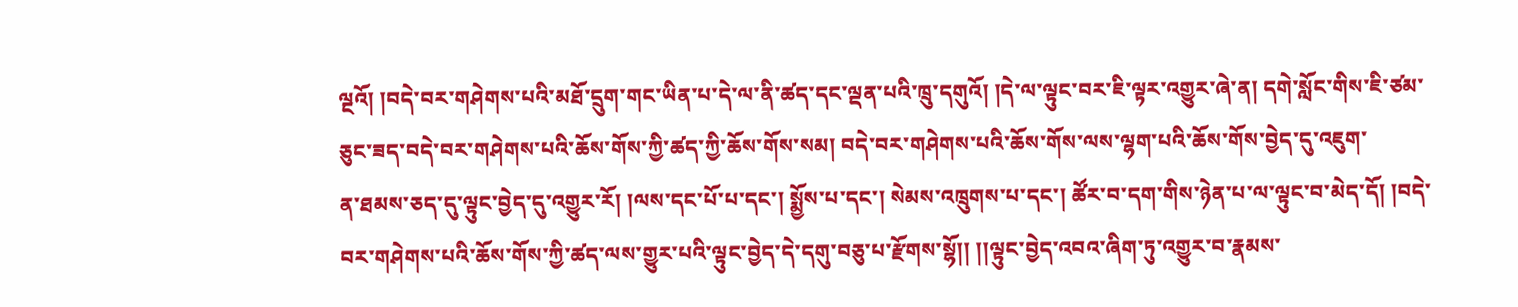ལྔའོ། །བདེ་བར་གཤེགས་པའི་མཐོ་དྲུག་གང་ཡིན་པ་དེ་ལ་ནི་ཚད་དང་ལྡན་པའི་ཁྲུ་དགུའོ། །དེ་ལ་ལྟུང་བར་ཇི་ལྟར་འགྱུར་ཞེ་ན། དགེ་སློང་གིས་ཇི་ཙམ་ཅུང་ཟད་བདེ་བར་གཤེགས་པའི་ཆོས་གོས་ཀྱི་ཚད་ཀྱི་ཆོས་གོས་སམ། བདེ་བར་གཤེགས་པའི་ཆོས་གོས་ལས་ལྷག་པའི་ཆོས་གོས་བྱེད་དུ་འཇུག་
ན་ཐམས་ཅད་དུ་ལྟུང་བྱེད་དུ་འགྱུར་རོ། །ལས་དང་པོ་པ་དང་། སྨྱོས་པ་དང་། སེམས་འཁྲུགས་པ་དང་། ཚོར་བ་དག་གིས་ཉེན་པ་ལ་ལྟུང་བ་མེད་དོ། །བདེ་བར་གཤེགས་པའི་ཆོས་གོས་ཀྱི་ཚད་ལས་གྱུར་པའི་ལྟུང་བྱེད་དེ་དགུ་བཅུ་པ་རྫོགས་སྷོ།། །།ལྟུང་བྱེད་འབའ་ཞིག་ཏུ་འགྱུར་བ་རྣམས་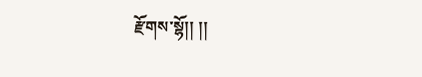རྫོགས་སྷོ།། །།